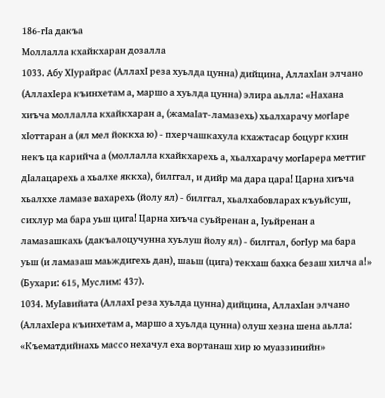186-гIа дакъа
Моллалла кхайкхаран дозалла
1033. Абу ХIурайрас (АллахI реза хуьлда цунна) дийцина, АллахIан элчано (АллахIера къинхетам а, маршо а хуьлда цунна) элира аьлла: «Нахана хиъча моллалла кхайкхаран а, (жамаIат-ламазехь) хьалхарачу могIаре хIоттаран а (ял мел йоккха ю) - пхерчашкахула кхажтасар боцург кхин некъ ца карийча а (моллалла кхайкхарехь а, хьалхарачу могIарера меттиг дIалацарехь а хьалхе яккха), билггал, и дийр ма дара цара! Царна хиъча хьалххе ламазе вахарехь (йолу ял) - билггал, хьалхабовларах къуьйсуш, сихлур ма бара уьш цига! Царна хиъча суьйренан а, Iуьйренан а ламазашкахь (дакъалоцучунна хуьлуш йолу ял) - билггал, богIур ма бара уьш (и ламазаш маьждигехь дан), шаьш (цига) текхаш бахка безаш хилча а!» (Бухари: 615, Муслим: 437).
1034. МуIавийата (АллахI реза хуьлда цунна) дийцина, АллахIан элчано (АллахIера къинхетам а, маршо а хуьлда цунна) олуш хезна шена аьлла: «Къематдийнахь массо нехачул еха вортанаш хир ю муаззинийн»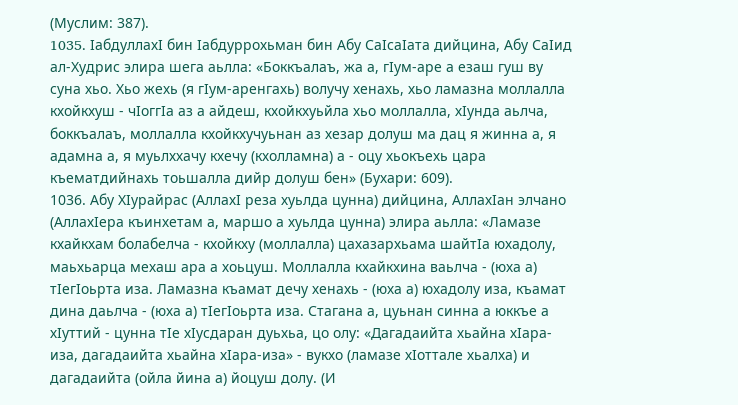(Муслим: 387).
1035. IабдуллахI бин Iабдуррохьман бин Абу СаIсаIата дийцина, Абу СаIид ал-Худрис элира шега аьлла: «Боккъалаъ, жа а, гIум-аре а езаш гуш ву суна хьо. Хьо жехь (я гIум-аренгахь) волучу хенахь, хьо ламазна моллалла кхойкхуш - чIоггIа аз а айдеш, кхойкхуьйла хьо моллалла, хIунда аьлча, боккъалаъ, моллалла кхойкхучуьнан аз хезар долуш ма дац я жинна а, я адамна а, я муьлххачу кхечу (кхолламна) а - оцу хьокъехь цара къематдийнахь тоьшалла дийр долуш бен» (Бухари: 609).
1036. Абу ХIурайрас (АллахI реза хуьлда цунна) дийцина, АллахIан элчано (АллахIера къинхетам а, маршо а хуьлда цунна) элира аьлла: «Ламазе кхайкхам болабелча - кхойкху (моллалла) цахазархьама шайтIа юхадолу, маьхьарца мехаш ара а хоьцуш. Моллалла кхайкхина ваьлча - (юха а) тIегIоьрта иза. Ламазна къамат дечу хенахь - (юха а) юхадолу иза, къамат дина даьлча - (юха а) тIегIоьрта иза. Стагана а, цуьнан синна а юккъе а хIуттий - цунна тIе хIусдаран дуьхьа, цо олу: «Дагадаийта хьайна хIара-иза, дагадаийта хьайна хIара-иза» - вукхо (ламазе хIоттале хьалха) и дагадаийта (ойла йина а) йоцуш долу. (И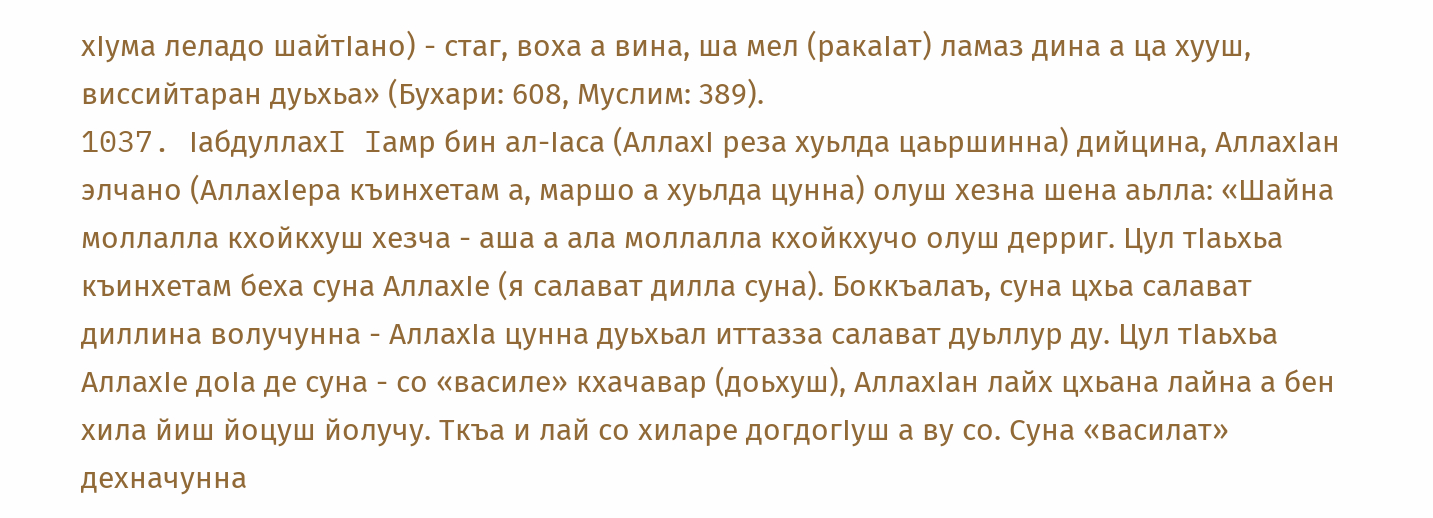хIума леладо шайтIано) - стаг, воха а вина, ша мел (ракаIат) ламаз дина а ца хууш, виссийтаран дуьхьа» (Бухари: 608, Муслим: 389).
1037. IабдуллахI Iамр бин ал-Iаса (АллахI реза хуьлда цаьршинна) дийцина, АллахIан элчано (АллахIера къинхетам а, маршо а хуьлда цунна) олуш хезна шена аьлла: «Шайна моллалла кхойкхуш хезча - аша а ала моллалла кхойкхучо олуш дерриг. Цул тIаьхьа къинхетам беха суна АллахIе (я салават дилла суна). Боккъалаъ, суна цхьа салават диллина волучунна - АллахIа цунна дуьхьал иттазза салават дуьллур ду. Цул тIаьхьа АллахIе доIа де суна - со «василе» кхачавар (доьхуш), АллахIан лайх цхьана лайна а бен хила йиш йоцуш йолучу. Ткъа и лай со хиларе догдогIуш а ву со. Суна «василат» дехначунна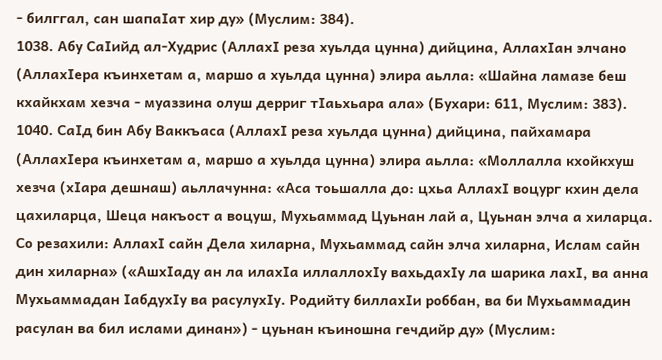- билггал, сан шапаIат хир ду» (Муслим: 384).
1038. Абу СаIийд ал-Худрис (АллахI реза хуьлда цунна) дийцина, АллахIан элчано (АллахIера къинхетам а, маршо а хуьлда цунна) элира аьлла: «Шайна ламазе беш кхайкхам хезча - муаззина олуш дерриг тIаьхьара ала» (Бухари: 611, Муслим: 383).
1040. СаIд бин Абу Ваккъаса (АллахI реза хуьлда цунна) дийцина, пайхамара (АллахIера къинхетам а, маршо а хуьлда цунна) элира аьлла: «Моллалла кхойкхуш хезча (хIара дешнаш) аьллачунна: «Аса тоьшалла до: цхьа АллахI воцург кхин дела цахиларца, Шеца накъост а воцуш, Мухьаммад Цуьнан лай а, Цуьнан элча а хиларца. Со резахили: АллахI сайн Дела хиларна, Мухьаммад сайн элча хиларна, Ислам сайн дин хиларна» («АшхIаду ан ла илахIа иллаллохIу вахьдахIу ла шарика лахI, ва анна Мухьаммадан IабдухIу ва расулухIу. Родийту биллахIи роббан, ва би Мухьаммадин расулан ва бил ислами динан») - цуьнан къиношна гечдийр ду» (Муслим: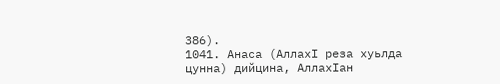386).
1041. Анаса (АллахI реза хуьлда цунна) дийцина, АллахIан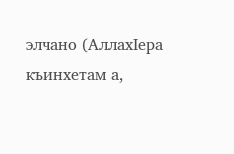элчано (АллахIера къинхетам а,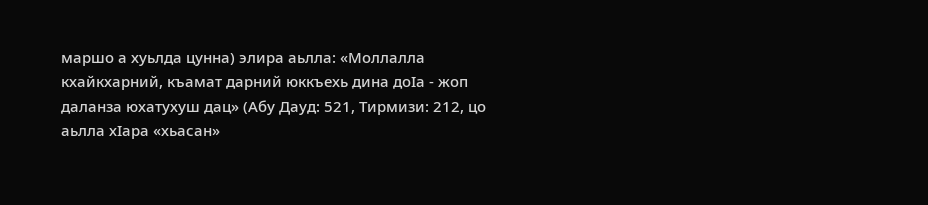маршо а хуьлда цунна) элира аьлла: «Моллалла кхайкхарний, къамат дарний юккъехь дина доIа - жоп даланза юхатухуш дац» (Абу Дауд: 521, Тирмизи: 212, цо аьлла хIара «хьасан»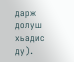дарж долуш хьадис ду).